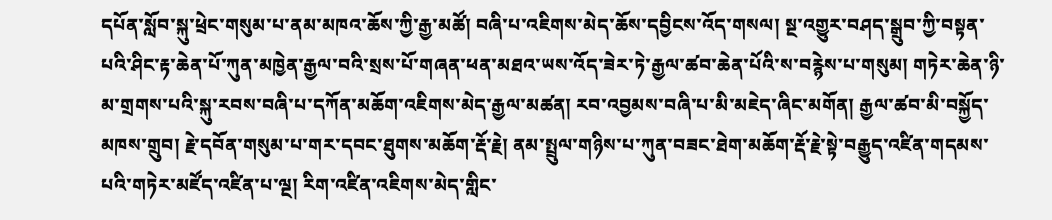དཔོན་སློབ་སྐུ་ཕྲེང་གསུམ་པ་ནམ་མཁའ་ཆོས་ཀྱི་རྒྱ་མཚོ། བཞི་པ་འཇིགས་མེད་ཆོས་དབྱིངས་འོད་གསལ། སྔ་འགྱུར་བཤད་སྒྲུབ་ཀྱི་བསྟན་པའི་ཤིང་རྟ་ཆེན་པོ་ཀུན་མཁྱེན་རྒྱལ་བའི་སྲས་པོ་གཞན་ཕན་མཐའ་ཡས་འོད་ཟེར་ཏེ་རྒྱལ་ཚབ་ཆེན་པོའི་ས་བརྙེས་པ་གསུམ། གཏེར་ཆེན་ཉི་མ་གྲགས་པའི་སྐུ་རབས་བཞི་པ་དཀོན་མཆོག་འཇིགས་མེད་རྒྱལ་མཚན། རབ་འབྱམས་བཞི་པ་མི་མཇེད་ཞིང་མགོན། རྒྱལ་ཚབ་མི་བསྐྱོད་མཁས་གྲུབ། རྗེ་དབོན་གསུམ་པ་གར་དབང་ཐུགས་མཆོག་རྡོ་རྗེ། ནམ་སྤྲུལ་གཉིས་པ་ཀུན་བཟང་ཐེག་མཆོག་རྡོ་རྗེ་སྟེ་བརྒྱུད་འཛིན་གདམས་པའི་གཏེར་མཛོད་འཛིན་པ་ལྔ། རིག་འཛིན་འཇིགས་མེད་གླིང་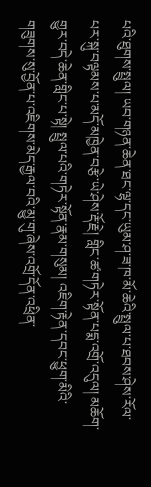པའི་ཐུགས་སྤྲུལ། ཡབ་གཉན་ཆེན་ཐང་ལྷ་དང་ཡུམ་ཤ་ཟ་ཁ་མོ་ཆེའི་སྤྲུལ་པ་ཐབས་ཤེས་རོལ་པར་སྐུ་བལྟམས་པ་མདོ་མཁྱེན་བརྩེ་ཡེ་ཤེས་རྡོ་རྗེ། གླིང་ཚ་གཏེར་སྟོན་པདྨ་འགྲོ་འདུལ། མཆོག་གྱུར་བདེ་ཆེན་གླིང་པ་སྟེ། སྤྲུལ་པའི་གཏེར་སྟོན་རྣམ་གསུམ། འཇིག་རྟེན་དབང་ཕྱུག་མིའི་གཟུགས་སུ་བྱོན་པ་འཇིགས་མེད་རྒྱལ་བའི་མྱུ་གུ་ཞེས་འགྲོ་དོན་འཕྲིན་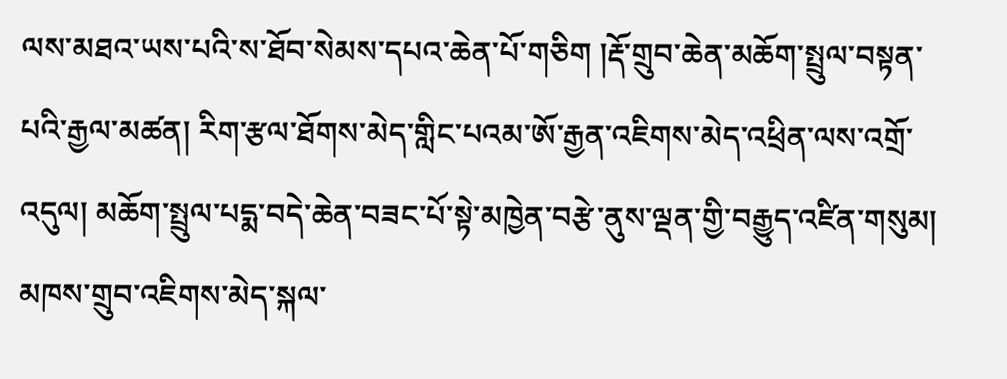ལས་མཐའ་ཡས་པའི་ས་ཐོབ་སེམས་དཔའ་ཆེན་པོ་གཅིག །རྡོ་གྲུབ་ཆེན་མཆོག་སྤྲུལ་བསྟན་པའི་རྒྱལ་མཚན། རིག་རྩལ་ཐོགས་མེད་གླིང་པའམ་ཨོ་རྒྱན་འཇིགས་མེད་འཕྲིན་ལས་འགྲོ་འདུལ། མཆོག་སྤྲུལ་པདྨ་བདེ་ཆེན་བཟང་པོ་སྟེ་མཁྱེན་བརྩེ་ནུས་ལྡན་གྱི་བརྒྱུད་འཛིན་གསུམ། མཁས་གྲུབ་འཇིགས་མེད་སྐལ་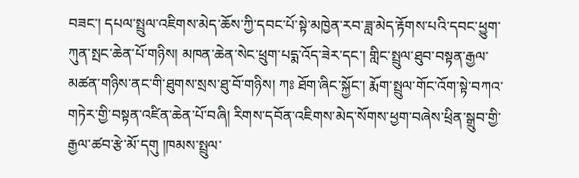བཟང་། དཔལ་སྤྲུལ་འཇིགས་མེད་ཆོས་ཀྱི་དབང་པོ་སྟེ་མཁྱེན་རབ་ཟླ་མེད་རྟོགས་པའི་དབང་ཕྱུག་ཀུན་སྤང་ཆེན་པོ་གཉིས། མཁན་ཆེན་སེང་ཕྲུག་པདྨ་འོད་ཟེར་དང་། གླིང་སྤྲུལ་ཐུབ་བསྟན་རྒྱལ་མཚན་གཉིས་ནང་གི་ཐུགས་སྲས་ཐུ་བོ་གཉིས། ཀཿ ཐོག་ཞིང་སྐྱོང་། རྨོག་སྤྲུལ་གོང་འོག་སྟེ་བཀའ་གཏེར་གྱི་བསྟན་འཛིན་ཆེན་པོ་བཞི། རིགས་དབོན་འཇིགས་མེད་སོགས་ཕྱག་བཞེས་ཕྲིན་སྒྲུབ་གྱི་རྒྱལ་ཚབ་རྩེ་མོ་དགུ །ཁམས་སྤྲུལ་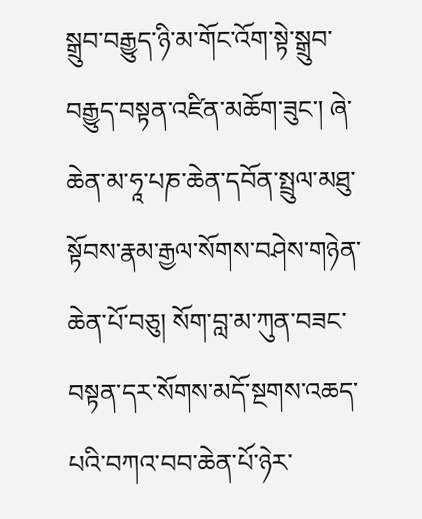སྒྲུབ་བརྒྱུད་ཉི་མ་གོང་འོག་སྟེ་སྒྲུབ་བརྒྱུད་བསྟན་འཛིན་མཆོག་ཟུང་། ཞེ་ཆེན་མ་ཧཱ་པཎ་ཆེན་དབོན་སྤྲུལ་མཐུ་སྟོབས་རྣམ་རྒྱལ་སོགས་བཤེས་གཉེན་ཆེན་པོ་བཅུ། སོག་བླ་མ་ཀུན་བཟང་བསྟན་དར་སོགས་མདོ་སྔགས་འཆད་པའི་བཀའ་བབ་ཆེན་པོ་ཉེར་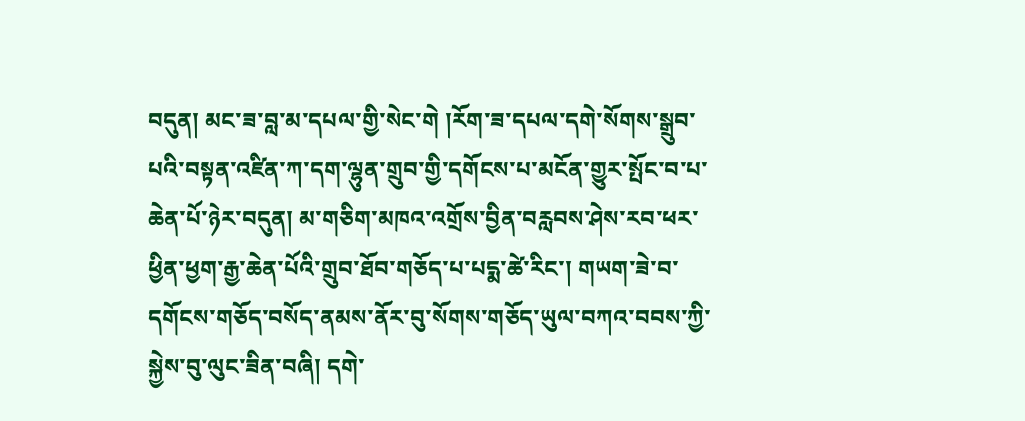བདུན། མང་ཟ་བླ་མ་དཔལ་གྱི་སེང་གེ །རོག་ཟ་དཔལ་དགེ་སོགས་སྒྲུབ་པའི་བསྟན་འཛིན་ཀ་དག་ལྷུན་གྲུབ་གྱི་དགོངས་པ་མངོན་གྱུར་སྤོང་བ་པ་ཆེན་པོ་ཉེར་བདུན། མ་གཅིག་མཁའ་འགྲོས་བྱིན་བརླབས་ཤེས་རབ་ཕར་ཕྱིན་ཕྱག་རྒྱ་ཆེན་པོའི་གྲུབ་ཐོབ་གཅོད་པ་པདྨ་ཚེ་རིང་། གཡག་ཟེ་བ་དགོངས་གཅོད་བསོད་ནམས་ནོར་བུ་སོགས་གཅོད་ཡུལ་བཀའ་བབས་ཀྱི་སྐྱེས་བུ་ལུང་ཟིན་བཞི། དགེ་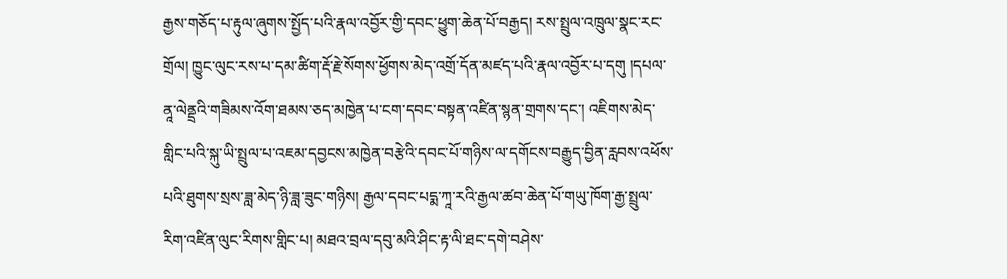རྒྱས་གཅོད་པ་རྟུལ་ཞུགས་སྤྱོད་པའི་རྣལ་འབྱོར་གྱི་དབང་ཕྱུག་ཆེན་པོ་བརྒྱད། རས་སྤྲུལ་འཁྲུལ་སྣང་རང་གྲོལ། ཁྱུང་ལུང་རས་པ་དམ་ཚིག་རྡོ་རྗེ་སོགས་ཕྱོགས་མེད་འགྲོ་དོན་མཛད་པའི་རྣལ་འབྱོར་པ་དགུ །དཔལ་ནཱ་ལེནྡྲའི་གཟིམས་འོག་ཐམས་ཅད་མཁྱེན་པ་ངག་དབང་བསྟན་འཛིན་སྙན་གྲགས་དང་། འཇིགས་མེད་གླིང་པའི་སྐུ་ཡི་སྤྲུལ་པ་འཇམ་དབྱངས་མཁྱེན་བརྩེའི་དབང་པོ་གཉིས་ལ་དགོངས་བརྒྱུད་བྱིན་རླབས་འཕོས་པའི་ཐུགས་སྲས་ཟླ་མེད་ཉི་ཟླ་ཟུང་གཉིས། རྒྱལ་དབང་པདྨ་ཀཱ་རའི་རྒྱལ་ཚབ་ཆེན་པོ་གཡུ་ཁོག་རྒྱ་སྤྲུལ་རིག་འཛིན་ལུང་རིགས་གླིང་པ། མཐའ་བྲལ་དབུ་མའི་ཤིང་རྟ་ལི་ཐང་དགེ་བཤེས་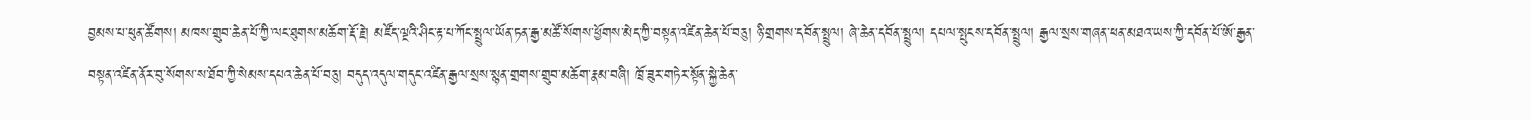བྱམས་པ་ཕུན་ཚོགས། མཁས་གྲུབ་ཆེན་པོ་ཀྱི་ལང་ཐུགས་མཆོག་རྡོ་རྗེ། མཛོད་ལྔའི་ཤིང་རྟ་པ་ཀོང་སྤྲུལ་ཡོན་ཏན་རྒྱ་མཚོ་སོགས་ཕྱོགས་མེད་ཀྱི་བསྟན་འཛིན་ཆེན་པོ་བཅུ། ཉི་གྲགས་དབོན་སྤྲུལ། ཞེ་ཆེན་དབོན་སྤྲུལ། དཔལ་སྤུངས་དབོན་སྤྲུལ། རྒྱལ་སྲས་གཞན་ཕན་མཐའ་ཡས་ཀྱི་དབོན་པོ་ཨོ་རྒྱན་བསྟན་འཛིན་ནོར་བུ་སོགས་ས་ཐོབ་ཀྱི་སེམས་དཔའ་ཆེན་པོ་བཅུ། བདུད་འདུལ་གདུང་འཛིན་རྒྱལ་སྲས་སྙན་གྲགས་གྲུབ་མཆོག་རྣམ་བཞི། ཁྲོ་ཟུར་གཏེར་སྟོན་སྐྱེ་ཆེན་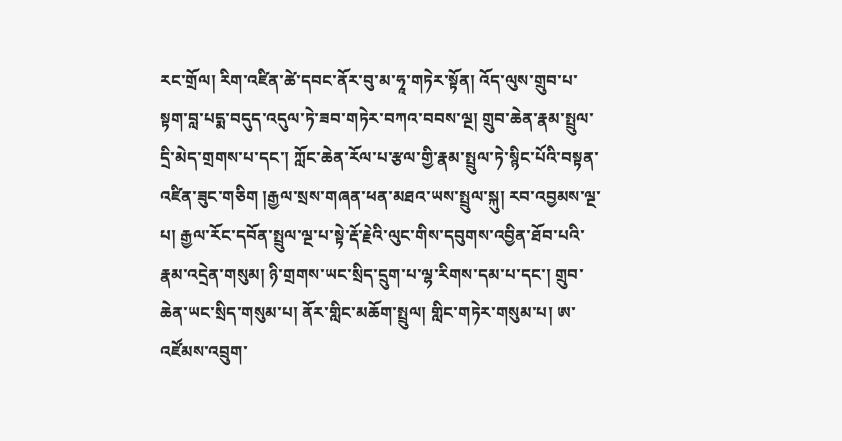རང་གྲོལ། རིག་འཛིན་ཚེ་དབང་ནོར་བུ་མ་ཧཱ་གཏེར་སྟོན། འོད་ལུས་གྲུབ་པ་སྟག་བླ་པདྨ་བདུད་འདུལ་ཏེ་ཟབ་གཏེར་བཀའ་བབས་ལྔ། གྲུབ་ཆེན་རྣམ་སྤྲུལ་དྲི་མེད་གྲགས་པ་དང་། ཀློང་ཆེན་རོལ་པ་རྩལ་གྱི་རྣམ་སྤྲུལ་ཏེ་སྙིང་པོའི་བསྟན་འཛིན་ཟུང་གཅིག །རྒྱལ་སྲས་གཞན་ཕན་མཐའ་ཡས་སྤྲུལ་སྐུ། རབ་འབྱམས་ལྔ་པ། རྒྱལ་རོང་དབོན་སྤྲུལ་ལྔ་པ་སྟེ་རྡོ་རྗེའི་ལུང་གིས་དབུགས་འབྱིན་ཐོབ་པའི་རྣམ་འདྲེན་གསུམ། ཉི་གྲགས་ཡང་སྲིད་དྲུག་པ་ལྷ་རིགས་དམ་པ་དང་། གྲུབ་ཆེན་ཡང་སྲིད་གསུམ་པ། ནོར་གླིང་མཆོག་སྤྲུལ། གླིང་གཏེར་གསུམ་པ། ཨ་འཛོམས་འབྲུག་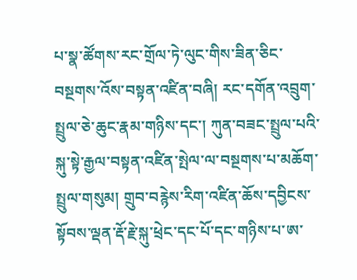པ་སྣ་ཚོགས་རང་གྲོལ་ཏེ་ལུང་གིས་ཟིན་ཅིང་བསྔགས་འོས་བསྟན་འཛིན་བཞི། རང་དགོན་འབྲུག་སྤྲུལ་ཅེ་ཆུང་རྣམ་གཉིས་དང་། ཀུན་བཟང་སྤྲུལ་པའི་སྐུ་སྟེ་རྒྱལ་བསྟན་འཛིན་སྤེལ་ལ་བསྔགས་པ་མཆོག་སྤྲུལ་གསུམ། གྲུབ་བརྙེས་རིག་འཛིན་ཆོས་དབྱིངས་སྟོབས་ལྡན་རྡོ་རྗེ་སྐུ་ཕྲེང་དང་པོ་དང་གཉིས་པ་ཨ་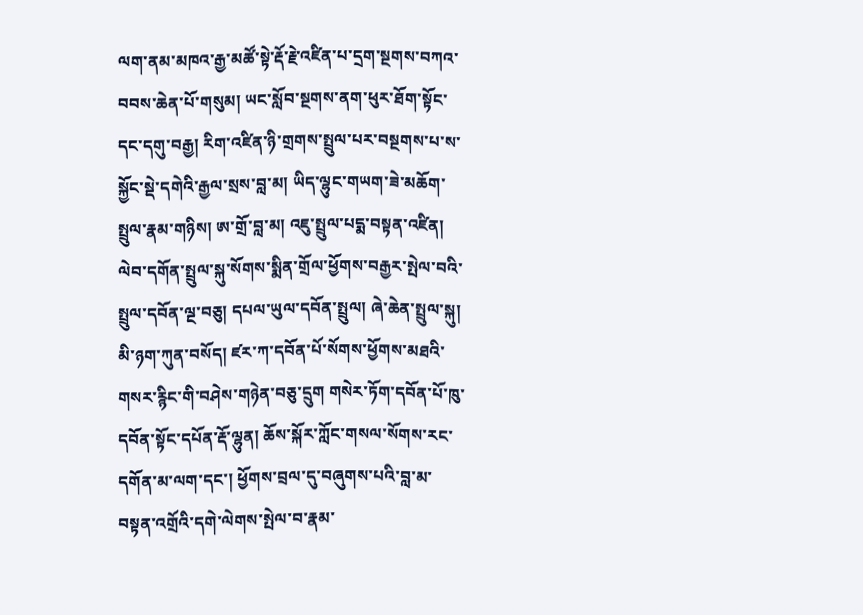ལག་ནམ་མཁའ་རྒྱ་མཚོ་སྟེ་རྡོ་རྗེ་འཛིན་པ་དྲག་སྔགས་བཀའ་བབས་ཆེན་པོ་གསུམ། ཡང་སློབ་སྔགས་ནག་ཕུར་ཐོག་སྟོང་དང་དགུ་བརྒྱ། རིག་འཛིན་ཉི་གྲགས་སྤྲུལ་པར་བསྔགས་པ་ས་སྐྱོང་སྡེ་དགེའི་རྒྱལ་སྲས་བླ་མ། ཡིད་ལྷུང་གཡག་ཟེ་མཆོག་སྤྲུལ་རྣམ་གཉིས། ཨ་གྲོ་བླ་མ། འཇུ་སྤྲུལ་པདྨ་བསྟན་འཛིན། ལེབ་དགོན་སྤྲུལ་སྐུ་སོགས་སྨིན་གྲོལ་ཕྱོགས་བརྒྱར་སྤེལ་བའི་སྤྲུལ་དབོན་ལྔ་བཅུ། དཔལ་ཡུལ་དབོན་སྤྲུལ། ཞེ་ཆེན་སྤྲུལ་སྐུ། མི་ཉག་ཀུན་བསོད། ཛར་ཀ་དབོན་པོ་སོགས་ཕྱོགས་མཐའི་གསར་རྙིང་གི་བཤེས་གཉེན་བཅུ་དྲུག གསེར་ཏོག་དབོན་པོ་ཁུ་དབོན་སྟོང་དཔོན་རྡོ་ལྷུན། ཆོས་སྐོར་ཀློང་གསལ་སོགས་རང་དགོན་མ་ལག་དང་། ཕྱོགས་བྲལ་དུ་བཞུགས་པའི་བླ་མ་བསྟན་འགྲོའི་དགེ་ལེགས་སྤེལ་བ་རྣམ་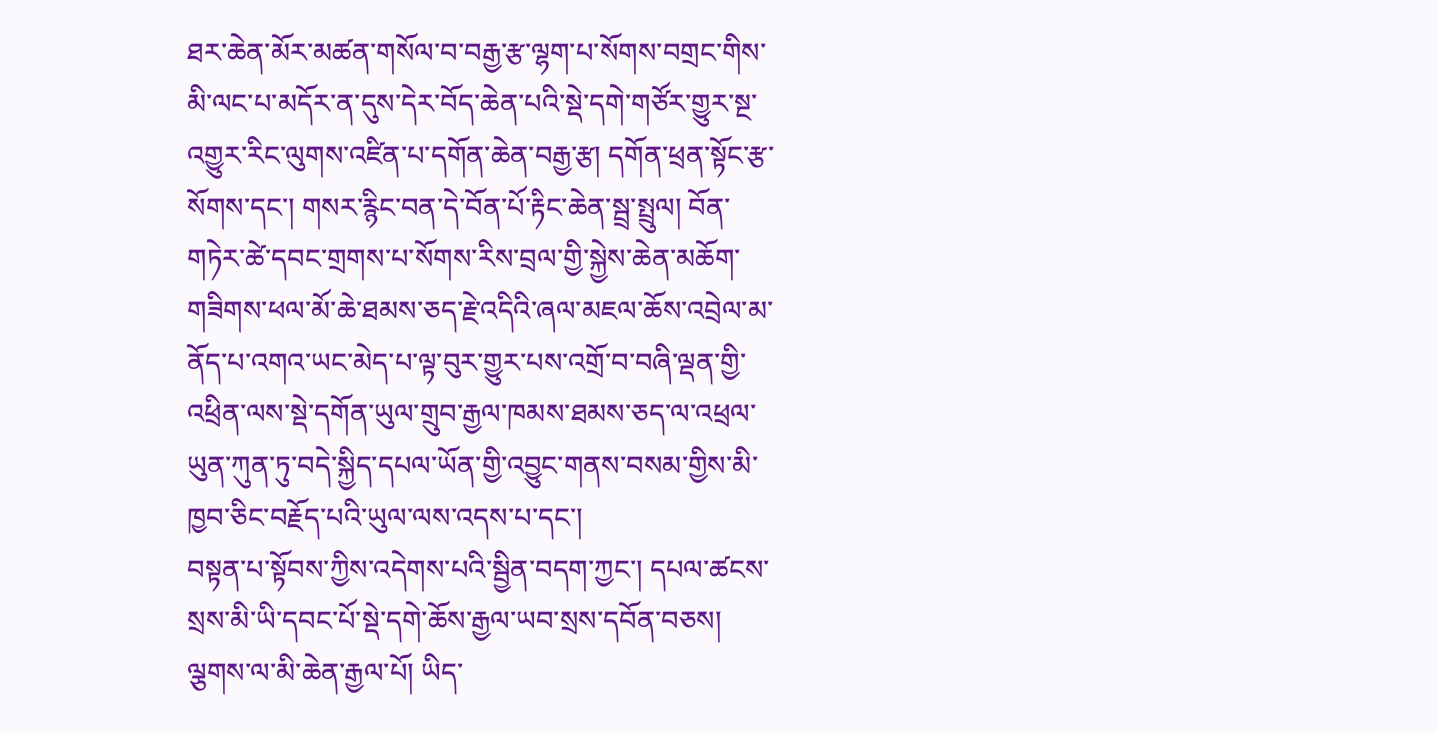ཐར་ཆེན་མོར་མཚན་གསོལ་བ་བརྒྱ་རྩ་ལྷག་པ་སོགས་བགྲང་གིས་མི་ལང་པ་མདོར་ན་དུས་དེར་བོད་ཆེན་པའི་སྡེ་དགེ་གཙོར་གྱུར་སྔ་འགྱུར་རིང་ལུགས་འཛིན་པ་དགོན་ཆེན་བརྒྱ་རྩ། དགོན་ཕྲན་སྟོང་རྩ་སོགས་དང་། གསར་རྙིང་བན་དེ་བོན་པོ་རྟིང་ཆེན་སྦྲ་སྤྲུལ། བོན་གཏེར་ཚེ་དབང་གྲགས་པ་སོགས་རིས་བྲལ་གྱི་སྐྱེས་ཆེན་མཆོག་གཟིགས་ཕལ་མོ་ཆེ་ཐམས་ཅད་རྗེ་འདིའི་ཞལ་མཇལ་ཆོས་འབྲེལ་མ་ནོད་པ་འགའ་ཡང་མེད་པ་ལྟ་བུར་གྱུར་པས་འགྲོ་བ་བཞི་ལྡན་གྱི་འཕྲིན་ལས་སྡེ་དགོན་ཡུལ་གྲུབ་རྒྱལ་ཁམས་ཐམས་ཅད་ལ་འཕྲལ་ཡུན་ཀུན་ཏུ་བདེ་སྐྱིད་དཔལ་ཡོན་གྱི་འབྱུང་གནས་བསམ་གྱིས་མི་ཁྱབ་ཅིང་བརྗོད་པའི་ཡུལ་ལས་འདས་པ་དང་།
བསྟན་པ་སྟོབས་ཀྱིས་འདེགས་པའི་སྦྱིན་བདག་ཀྱང་། དཔལ་ཚངས་སྲས་མི་ཡི་དབང་པོ་སྡེ་དགེ་ཆོས་རྒྱལ་ཡབ་སྲས་དབོན་བཅས། ལྕགས་ལ་མི་ཆེན་རྒྱལ་པོ། ཡིད་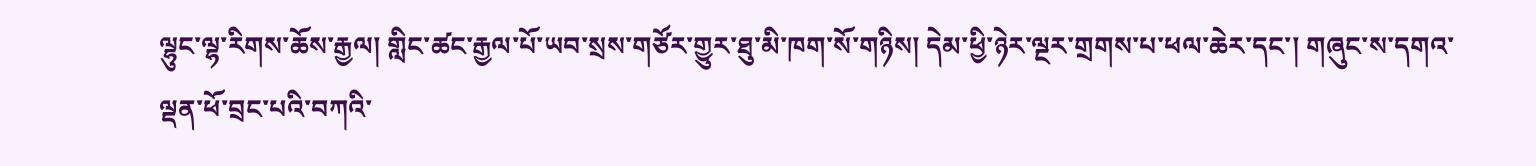ལྷུང་ལྷ་རིགས་ཆོས་རྒྱལ། གླིང་ཚང་རྒྱལ་པོ་ཡབ་སྲས་གཙོར་གྱུར་ཐུ་མི་ཁག་སོ་གཉིས། དེམ་ཕྱི་ཉེར་ལྔར་གྲགས་པ་ཕལ་ཆེར་དང་། གཞུང་ས་དགའ་ལྡན་ཕོ་བྲང་པའི་བཀའི་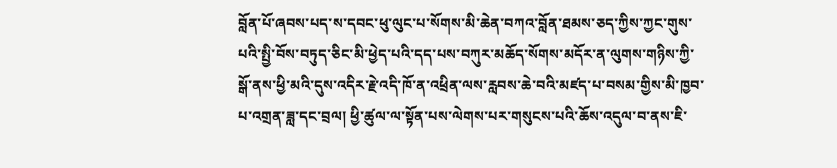བློན་པོ་ཞབས་པད་ས་དབང་ཕུ་ལུང་པ་སོགས་མི་ཆེན་བཀའ་བློན་ཐམས་ཅད་ཀྱིས་ཀྱང་གུས་པའི་སྤྱི་བོས་བཏུད་ཅིང་མི་ཕྱེད་པའི་དད་པས་བཀུར་མཆོད་སོགས་མདོར་ན་ལུགས་གཉིས་ཀྱི་སྒོ་ནས་ཕྱི་མའི་དུས་འདིར་རྗེ་འདི་ཁོ་ན་འཕྲིན་ལས་རླབས་ཆེ་བའི་མཛད་པ་བསམ་གྱིས་མི་ཁྱབ་པ་འགྲན་ཟླ་དང་བྲལ། ཕྱི་ཚུལ་ལ་སྟོན་པས་ལེགས་པར་གསུངས་པའི་ཆོས་འདུལ་བ་ནས་ཇི་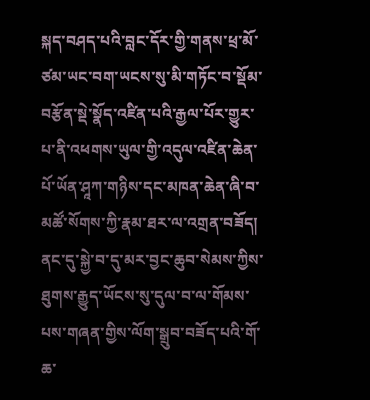སྐད་བཤད་པའི་བླང་དོར་གྱི་གནས་ཕྲ་མོ་ཙམ་ཡང་བག་ཡངས་སུ་མི་གཏོང་བ་སྡོམ་བརྩོན་སྡེ་སྣོད་འཛིན་པའི་རྒྱལ་པོར་གྱུར་པ་ནི་འཕགས་ཡུལ་གྱི་འདུལ་འཛིན་ཆེན་པོ་ཡོན་ཤཱཀ་གཉིས་དང་མཁན་ཆེན་ཞི་བ་མཚོ་སོགས་ཀྱི་རྣམ་ཐར་ལ་འགྲན་བཟོད། ནང་དུ་སྐྱེ་བ་དུ་མར་བྱང་ཆུབ་སེམས་ཀྱིས་ཐུགས་རྒྱུད་ཡོངས་སུ་དུལ་བ་ལ་གོམས་པས་གཞན་གྱིས་ལོག་སྒྲུབ་བཟོད་པའི་གོ་ཆ་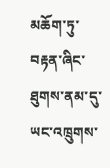མཆོག་ཏུ་བརྟན་ཞིང་ཐུགས་ནམ་དུ་ཡང་འཁྲུགས་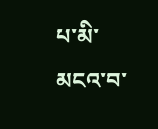པ་མི་མངའ་བ་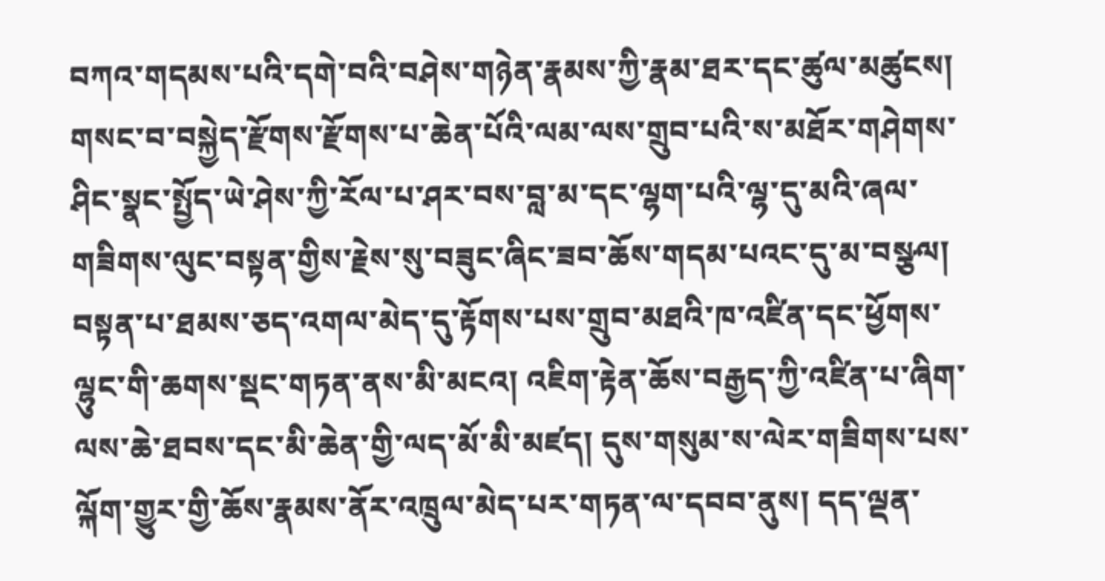བཀའ་གདམས་པའི་དགེ་བའི་བཤེས་གཉེན་རྣམས་ཀྱི་རྣམ་ཐར་དང་ཚུལ་མཚུངས། གསང་བ་བསྐྱེད་རྫོགས་རྫོགས་པ་ཆེན་པོའི་ལམ་ལས་གྲུབ་པའི་ས་མཐོར་གཤེགས་ཤིང་སྣང་སྤྱོད་ཡེ་ཤེས་ཀྱི་རོལ་པ་ཤར་བས་བླ་མ་དང་ལྷག་པའི་ལྷ་དུ་མའི་ཞལ་གཟིགས་ལུང་བསྟན་གྱིས་རྗེས་སུ་བཟུང་ཞིང་ཟབ་ཆོས་གདམ་པའང་དུ་མ་བསྩལ།
བསྟན་པ་ཐམས་ཅད་འགལ་མེད་དུ་རྟོགས་པས་གྲུབ་མཐའི་ཁ་འཛིན་དང་ཕྱོགས་ལྷུང་གི་ཆགས་སྡང་གཏན་ནས་མི་མངའ། འཇིག་རྟེན་ཆོས་བརྒྱད་ཀྱི་འཛིན་པ་ཞིག་ལས་ཆེ་ཐབས་དང་མི་ཆེན་གྱི་ལད་མོ་མི་མཛད། དུས་གསུམ་ས་ལེར་གཟིགས་པས་ལྐོག་གྱུར་གྱི་ཆོས་རྣམས་ནོར་འཁྲུལ་མེད་པར་གཏན་ལ་དབབ་ནུས། དད་ལྡན་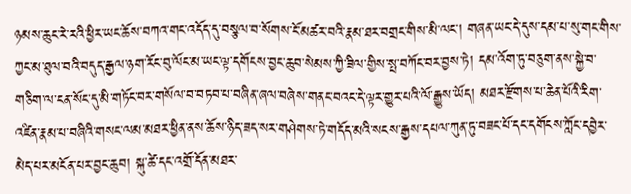ཉམས་ཆུང་རེ་རའི་ཕྱིར་ཡང་ཆོས་བཀའ་གང་འདོད་དུ་བསྩལ་བ་སོགས་ངོ་མཚར་བའི་རྣམ་ཐར་བགྲང་གིས་མི་ལང་། གཞན་ཡང་དེ་དུས་དམ་པ་སུ་གང་གིས་ཀྱང་མ་ཐུལ་བའི་བདུད་རྒྱལ་ཉག་རོང་བུ་ལོང་མ་ཡང་ལྟ་དགོངས་བྱང་ཆུབ་སེམས་ཀྱི་ཟིལ་གྱིས་སྤ་བཀོང་བར་བྱས་ཏེ། དམ་འོག་ཏུ་བཅུག་ནས་སྐྱེ་བ་གཅིག་ལ་ངན་སོང་དུ་མི་གཏོང་བར་གསོལ་བ་བཏབ་པ་བཞིན་ཞལ་བཞེས་གནང་བའང་དེ་ལྟར་གྱུར་པའི་ལོ་རྒྱུས་ཡོད། མཐར་རྫོགས་པ་ཆེན་པོའི་རིག་འཛིན་རྣམ་པ་བཞིའི་གསང་ལམ་མཐར་ཕྱིན་ནས་ཆོས་ཉིད་ཟད་སར་གཤེགས་ཏེ་གདོད་མའི་སངས་རྒྱས་དཔལ་ཀུན་ཏུ་བཟང་པོ་དང་དགོངས་ཀློང་དབྱེར་མེད་པར་མངོན་པར་བྱང་ཆུབ། སྐུ་ཚེ་དང་འགྲོ་དོན་མཐར་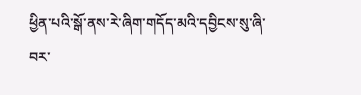ཕྱིན་པའི་སྒོ་ནས་རེ་ཞིག་གདོད་མའི་དབྱིངས་སུ་ཞི་བར་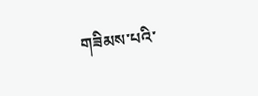གཟིམས་པའི་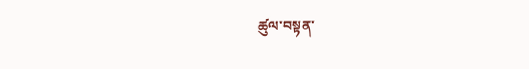ཚུལ་བསྟན་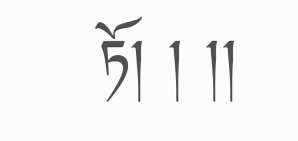ཏོ། ། །།